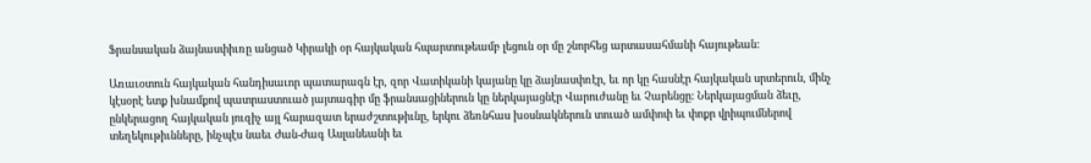Ֆրանսական ձայնասփիւռը անցած Կիրակի օր հայկական հպարտութեամբ լեցուն օր մը շնորհեց արտասահմանի հայութեան:

Առաւօտուն հայկական հանդիսաւոր պատարագն էր, զոր Վատիկանի կայանը կը ձայնասփռէր, եւ որ կը հասնէր հայկական սրտերուն, մինչ կէսօրէ ետք խնամքով պատրաստուած յայտագիր մը ֆրանսացիներուն կը ներկայացնէր Վարուժանը եւ Չարենցը: Ներկայացման ձեւը, ընկերացող հայկական յուզիչ այլ հարազատ երաժշտութիւնը, երկու ձեռնհաս խօսնակներուն տուած ամփոփ եւ փոքր վրիպումներով տեղեկութիւնները, ինչպէս նաեւ Ժան-Ժագ Ասլանեանի եւ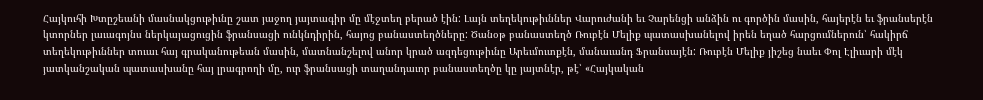Հայկուհի Խտըշեանի մասնակցութիւնը շատ յաջող յայտագիր մը մէջտեղ բերած էին: Լայն տեղեկութիւններ Վարուժանի եւ Չարենցի անձին ու գործին մասին, հայերէն եւ ֆրանսերէն կտորներ լաւագոյնս ներկայացուցին ֆրանսացի ունկնդիրին, հայոց բանաստեղծները: Ծանօթ բանաստեղծ Ռուբէն Մելիք պատասխանելով իրեն եղած հարցումներուն՝ հակիրճ տեղեկութիւններ տուաւ հայ գրականութեան մասին, մատնանշելով անոր կրած ազդեցութիւնը Արեւմուտքէն, մանաւանդ Ֆրանսայէն: Ռուբէն Մելիք յիշեց նաեւ Փոլ Էլիւարի մէկ յատկանշական պատասխանը հայ լրագրողի մը, ուր ֆրանսացի տաղանդաւոր բանաստեղծը կը յայտնէր, թէ՝ «Հայկական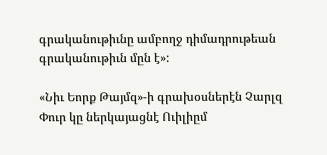գրականութիւնը ամբողջ դիմադրութեան գրականութիւն մըն է»:

«Նիւ Եորք Թայմզ»-ի գրախօսներէն Չարլզ  Փուր կը ներկայացնէ Ուիլիըմ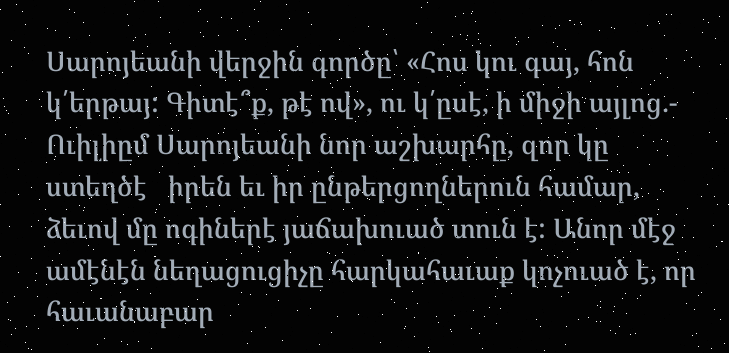Սարոյեանի վերջին գործը՝ «Հոս կու գայ, հոն կ՛երթայ: Գիտէ՞ք, թէ ով», ու կ՛ըսէ, ի միջի այլոց.-  Ուիլիըմ Սարոյեանի նոր աշխարհը, զոր կը ստեղծէ   իրեն եւ իր ընթերցողներուն համար, ձեւով մը ոգիներէ յաճախուած տուն է: Անոր մէջ ամէնէն նեղացուցիչը հարկահաւաք կոչուած է, որ հաւանաբար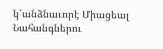կ՛անձնաւորէ Միացեալ Նահանգներու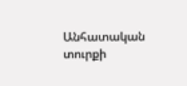Անհատական տուրքի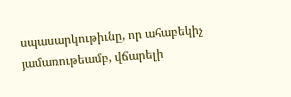սպասարկութիւնը, որ ահաբեկիչ յամառութեամբ, վճարելի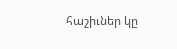հաշիւներ կը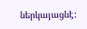ներկայացնէ: